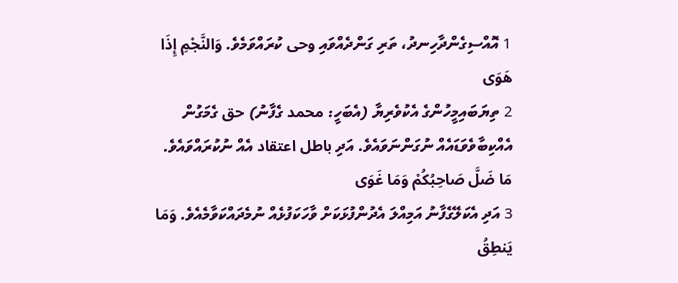1 އޮއްސިގެންދާހިނދު، ތަރި ގަންދެއްވައި وحى ކުރައްވަމެވެ. وَالنَّجْمِ إِذَا هَوَى
2 ތިޔަބައިމީހުންގެ އެކުވެރިޔާ (އެބަހީ: محمد ގެފާނު) حق ގެމަގުން އެއްކިބާވެވަޑައެއް ނުގަންނަވައެވެ. އަދި باطل اعتقاد އެއް ނުކުރައްވައެވެ. مَا ضَلَّ صَاحِبُكُمْ وَمَا غَوَى
3 އަދި އެކަލޭގެފާނު އަމިއްލަ އެދުންފުޅަކަށް ވާހަކަފުޅެއް ނުމެދައްކަވާމެއެވެ. وَمَا يَنطِقُ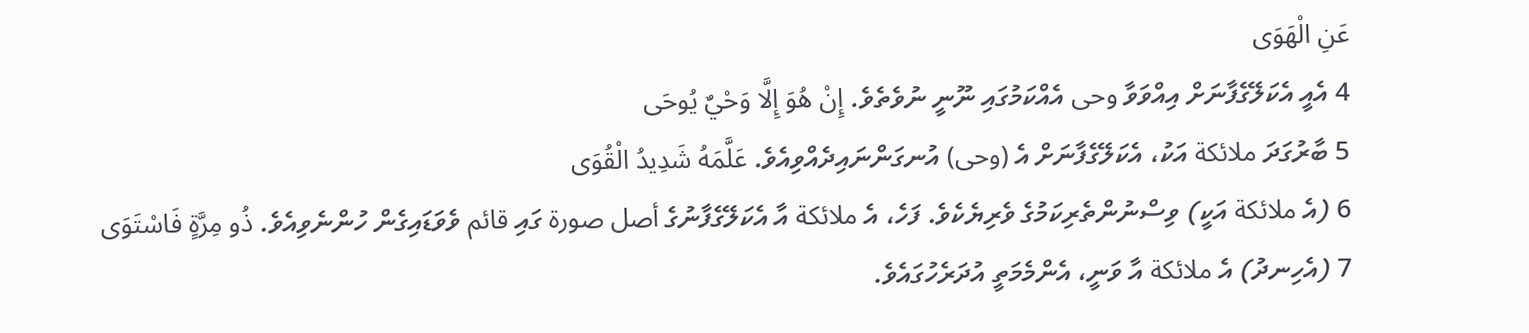عَنِ الْهَوَى
4 އެއީ އެކަލޭގެފާނަށް އިއްވަވާ وحى އެއްކަމުގައި ނޫނީ ނުވެތެވެ. إِنْ هُوَ إِلَّا وَحْيٌ يُوحَى
5 ބާރުގަދަ ملائكة އަކު، އެކަލޭގެފާނަށް އެ (وحى) އުނގަންނައިދެއްވިއެވެ. عَلَّمَهُ شَدِيدُ الْقُوَى
6 (އެ ملائكة އަކީ) ވިސްނުންތެރިކަމުގެ ވެރިޔެކެވެ. ފަހެ، އެ ملائكة އާ އެކަލޭގެފާނުގެ أصل صورة ގައި قائم ވެވަޑައިގެން ހުންނެވިއެވެ. ذُو مِرَّةٍ فَاسْتَوَى
7 (އެހިނދު) އެ ملائكة އާ ވަނީ، އެންމެމަތީ އުދަރެހުގައެވެ.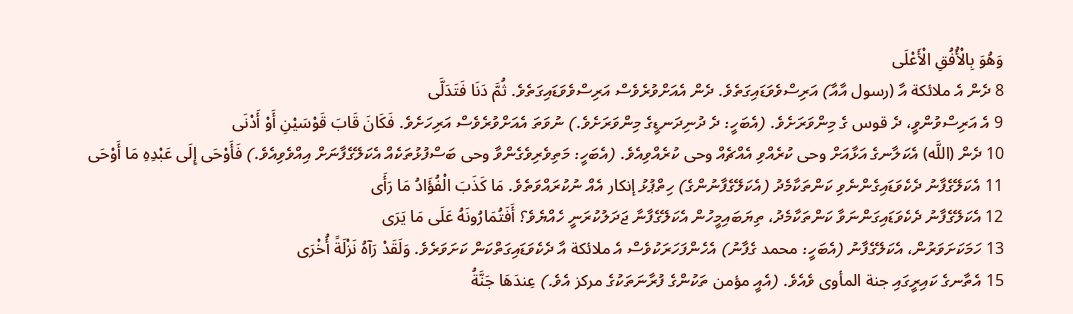وَهُوَ بِالْأُفُقِ الْأَعْلَى
8 ދެން އެ ملائكة އާ (رسول އާއާ) އަރިސްވެވަޑައިގަތެވެ. ދެން އެއަށްވުރެވެސް އަރިސްވެވަޑައިގަތެވެ. ثُمَّ دَنَا فَتَدَلَّى
9 އެ އަރިސްވުންވީ، ދެ قوس ގެ މިންވަރަށެވެ. (އެބަހީ: ދެ ދުނިދަނޑީގެ މިންވަރަށެވެ.) ނުވަތަ އެއަށްވުރެވެސް އަރިހަށެވެ. فَكَانَ قَابَ قَوْسَيْنِ أَوْ أَدْنَى
10 ދެން (اللَّه) އެކަލާނގެ އަޅާއަށް وحى ކުރެއްވި އެއްޗެއް وحى ކުރެއްވިއެވެ. (އެބަހީ: މަތިވެރިވެގެންވާ وحى ބަސްފުޅުތަކެއް އެކަލޭގެފާނަށް އިއްވެވިއެވެ.) فَأَوْحَى إِلَى عَبْدِهِ مَا أَوْحَى
11 އެކަލޭގެފާނު ދެކެވަޑައިގެންނެވި ކަންތަކާމެދު (އެކަލޭގެފާނުންގެ) ހިތްޕުޅު إنكار އެއް ނުކުރައްވަތެވެ. مَا كَذَبَ الْفُؤَادُ مَا رَأَى
12 އެކަލޭގެފާނު ދެކެވަޑައިގަންނަވާ ކަންތަކާމެދު، ތިޔަބައިމީހުން އެކަލޭގެފާނާ ޖަދަލުކުރަނީ ހެއްޔެވެ؟ أَفَتُمَارُونَهُ عَلَى مَا يَرَى
13 ހަމަކަށަވަރުން، އެކަލޭގެފާނު (އެބަހީ: محمد ގެފާނު) އެހެންފަހަރަކުވެސް އެ ملائكة އާ ދެކެވަޑައިގަތްކަން ކަށަވަރެވެ. وَلَقَدْ رَآهُ نَزْلَةً أُخْرَى
15 އެތާނގެ ކައިރީގައި جنة المأوى ވެއެވެ. (އެއީ مؤمن ތަކުންގެ ފުރާނަތަކުގެ مركز އެވެ.) عِندَهَا جَنَّةُ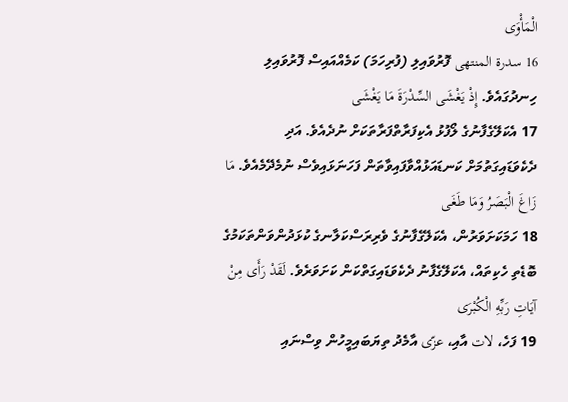الْمَأْوَى
16 سدرة المنتهى ފޮރުވައިލި (ފުރިހަމަ) ކަމެއްއައިސް ފޮރުވައިލި ހިނދުގައެވެ. إِذْ يَغْشَى السِّدْرَةَ مَا يَغْشَى
17 އެކަލޭގެފާނުގެ ލޯފުޅު އެކިފަރާތްފަރާތަކަށް ނުދެއެވެ. އަދި ދެކެވަޑައިގަތުމަށް ކަނޑައަޅުއްވާފައިވާތަން ފަހަނަޅައިވެސް ނުމެދޭމެއެވެ. مَا زَاغَ الْبَصَرُ وَمَا طَغَى
18 ހަމަކަށަވަރުން، އެކަލޭގެފާނުގެ ވެރިރަސްކަލާނގެ ކުޅަދުންވަންތަކަމުގެ ބޮޑެތި ހެކިތައް، އެކަލޭގެފާނު ދެކެވަޑައިގަތްކަން ކަށަވަރެވެ. لَقَدْ رَأَى مِنْ آيَاتِ رَبِّهِ الْكُبْرَى
19 ފަހެ، لات އާއި، عزّى އާމެދު ތިޔަބައިމީހުން ވިސްނައި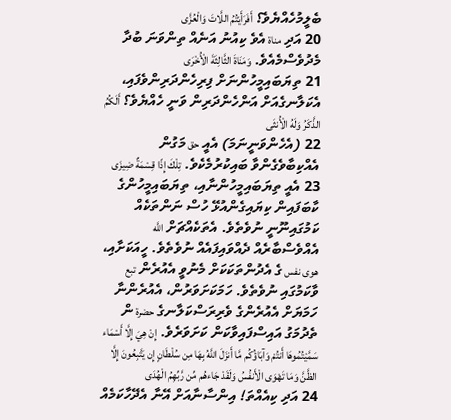ބެލީމުހެއްޔެވެ؟ أَفَرَأَيْتُمُ اللَّاتَ وَالْعُزَّى
20 އަދި مناة އެވެ ކިއުނު އަނެއް ތިންވަނަ ބުދާ މެދުވެސްމެއެވެ. وَمَنَاةَ الثَّالِثَةَ الْأُخْرَى
21 ތިޔަބައިމީހުންނަށް ފިރިހެންދަރިންވެފައި، އެކަލާނގެއަށް އަންހެންދަރިން ވަނީ ހެއްޔެވެ؟ أَلَكُمُ الذَّكَرُ وَلَهُ الْأُنثَى
22 (އެހެންވަނީނަމަ) އެއީ حق މަގުން އެއްކިބާވެގެންވާ ބައިކުރުމެކެވެ. تِلْكَ إِذًا قِسْمَةٌ ضِيزَى
23 އެއީ ތިޔަބައިމީހުންނާއި، ތިޔަބައިމީހުންގެ ކާބަފައިން ކިޔައިގެންއުޅޭ ހުސް ނަންތަކެއް ކަމުގައިނޫނީ ނުވެތެވެ. އެތަކެއްޗަށް اللَّه އެއްވެސްބާރެއް ދެއްވައިފައެއް ނުވެތެވެ. ހީއަކަށާއި، هوى نفس ގެ އެދުންތަކަކަށް މެނުވީ އެއުރެން تبع ވާކަމުގައި ނުވެތެވެ. ހަމަކަށަވަރުން، އެއުރެންނާ ހަމަޔަށް އެއުރެންގެ ވެރިރަސްކަލާނގެ حضرة ން ތެދުމަގު އައިސްފައިވާކަން ކަށަވަރެވެ. إِنْ هِيَ إِلَّا أَسْمَاء سَمَّيْتُمُوهَا أَنتُمْ وَآبَاؤُكُم مَّا أَنزَلَ اللَّهُ بِهَا مِن سُلْطَانٍ إِن يَتَّبِعُونَ إِلَّا الظَّنَّ وَمَا تَهْوَى الْأَنفُسُ وَلَقَدْ جَاءهُم مِّن رَّبِّهِمُ الْهُدَى
24 އަދި ކިއެއްތަ! އިންސާނާއަށް އޭނާ އެދޭހާކަމެއް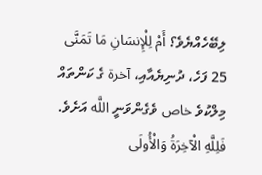ލިބޭހެއްޔެވެ؟ أَمْ لِلْإِنسَانِ مَا تَمَنَّى
25 ފަހެ، ދުނިޔެއާއި، آخرة ގެ ކަންތައް މިލްކުވެ خاص ވެގެންވަނީ اللَّه އަށެވެ. فَلِلَّهِ الْآخِرَةُ وَالْأُولَى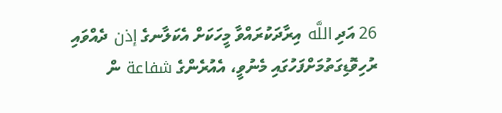26 އަދި اللَّه އިރާދަކުރައްވާ މީހަކަށް އެކަލާނގެ إذن ދެއްވައި ރުހިވޮޑިގަތުމަށްފަހުގައި މެނުވީ، އެއުރެންގެ شفاعة ން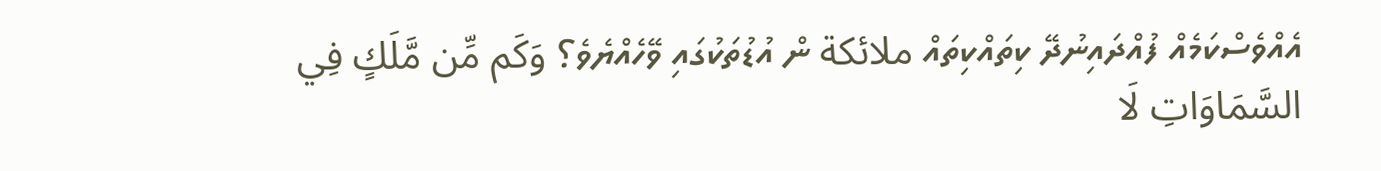އެއްވެސްކަމެއް ފުއްދައިނުދޭ ކިތައްކިތައް ملائكة ން އުޑުތަކުގައި ވޭހެއްޔެވެ؟ وَكَم مِّن مَّلَكٍ فِي السَّمَاوَاتِ لَا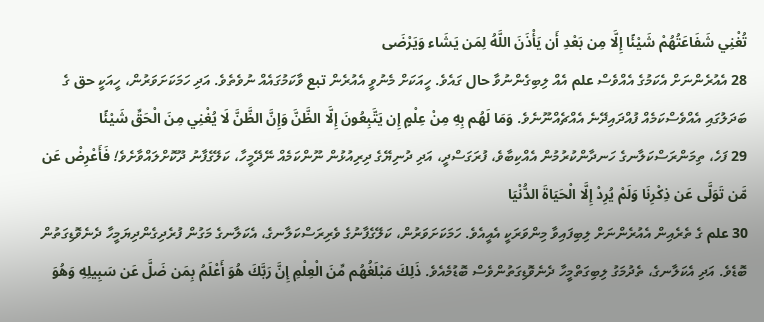تُغْنِي شَفَاعَتُهُمْ شَيْئًا إِلَّا مِن بَعْدِ أَن يَأْذَنَ اللَّهُ لِمَن يَشَاء وَيَرْضَى
28 އެއުރެންނަށް އެކަމުގެ އެއްވެސް علم އެއް ލިބިގެންނުވާ حال ގައެވެ. ހީއަކަށް މެނުވީ އެއުރެން تبع ވާކަމުގައެއް ނުވެތެވެ. އަދި ހަމަކަށަވަރުން، ހީއަކީ حق ގެ ބަދަލުގައި އެއްވެސްކަމެއް ފުއްދައިދޭނެ އެއްޗެއްނޫނެވެ. وَمَا لَهُم بِهِ مِنْ عِلْمٍ إِن يَتَّبِعُونَ إِلَّا الظَّنَّ وَإِنَّ الظَّنَّ لَا يُغْنِي مِنَ الْحَقِّ شَيْئًا
29 ފަހެ، ތިމަންރަސްކަލާނގެ ހަނދާންކުރުމުން އެއްކިބާވެ، ފުރަގަސްދީ، އަދި ދުނިޔޭގެ ދިރިއުޅުން ނޫންކަމެއް ނޭދޭމީހާ، ކަލޭގެފާނު ދޫކޮށްލައްވާށެވެ! فَأَعْرِضْ عَن مَّن تَوَلَّى عَن ذِكْرِنَا وَلَمْ يُرِدْ إِلَّا الْحَيَاةَ الدُّنْيَا
30 علم ގެ ތެރެއިން އެއުރެންނަށް ލިބިފައިވާ މިންވަރަކީ އެއީއެވެ. ހަމަކަށަވަރުން، ކަލޭގެފާނުގެ ވެރިރަސްކަލާނގެ، އެކަލާނގެ މަގުން ފުރެދިގެންދިޔަމީހާ ދެނެވޮޑިގަތުން ބޮޑެވެ. އަދި އެކަލާނގެ، ތެދުމަގު ލިބިގަތްމީހާ ދެނެވޮޑިގަތުންވެސް ބޮޑުމެއެވެ. ذَلِكَ مَبْلَغُهُم مِّنَ الْعِلْمِ إِنَّ رَبَّكَ هُوَ أَعْلَمُ بِمَن ضَلَّ عَن سَبِيلِهِ وَهُوَ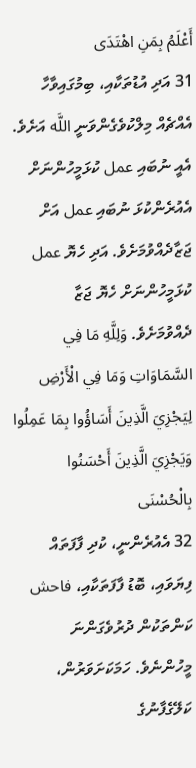أَعْلَمُ بِمَنِ اهْتَدَى
31 އަދި އުޑުތަކާއި، ބިމުގައިވާހާ އެއްޗެއް މިލްކުވެގެންވަނީ اللَّه އަށެވެ. އެއީ ނުބައި عمل ކުޅަމީހުންނަށް އެއުރެންކުޅަ ނުބައި عمل އަށް ޖަޒާދެއްވުމަށެވެ. އަދި ހެޔޮ عمل ކުޅަމީހުންނަށް ހެޔޮ ޖަޒާ ދެއްވުމަށެވެ. وَلِلَّهِ مَا فِي السَّمَاوَاتِ وَمَا فِي الْأَرْضِ لِيَجْزِيَ الَّذِينَ أَسَاؤُوا بِمَا عَمِلُوا وَيَجْزِيَ الَّذِينَ أَحْسَنُوا بِالْحُسْنَى
32 އެއުރެންނީ، ކުދި ފާފަތައް ފިޔަވައި، ބޮޑު ފާފަތަކާއި، فاحش ކަންތަކުން ދުރުވެގަންނަ މީހުންނެވެ. ހަމަކަށަވަރުން، ކަލޭގެފާނުގެ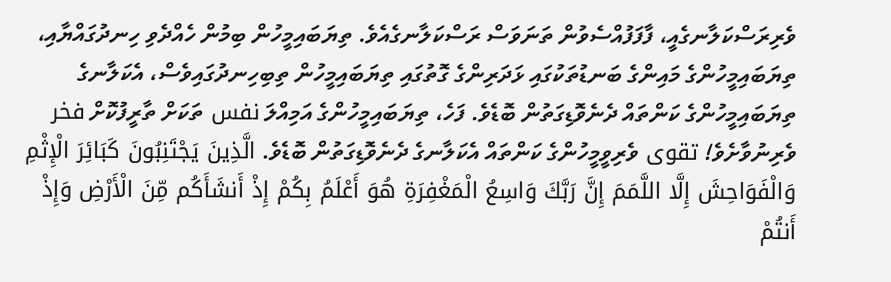ވެރިރަސްކަލާނގެއީ، ފާފަފުއްސެވުން ތަނަވަސް ރަސްކަލާނގެއެވެ. ތިޔަބައިމީހުން ބިމުން ހެއްދެވި ހިނދުގައްޔާއި، ތިޔަބައިމީހުންގެ މައިންގެ ބަނޑުތަކުގައި ޅަދަރިންގެ ގޮތުގައި ތިޔަބައިމީހުން ތިބިހިނދުގައިވެސް، އެކަލާނގެ ތިޔަބައިމީހުންގެ ކަންތައް ދެނެވޮޑިގަތުން ބޮޑެވެ. ފަހެ، ތިޔަބައިމީހުންގެ އަމިއްލަ نفس ތަކަށް ތާރީފުކޮށް فخر ވެރިނުވާށެވެ! تقوى ވެރިވީމީހުންގެ ކަންތައް އެކަލާނގެ ދެނެވޮޑިގަތުން ބޮޑެވެ. الَّذِينَ يَجْتَنِبُونَ كَبَائِرَ الْإِثْمِ وَالْفَوَاحِشَ إِلَّا اللَّمَمَ إِنَّ رَبَّكَ وَاسِعُ الْمَغْفِرَةِ هُوَ أَعْلَمُ بِكُمْ إِذْ أَنشَأَكُم مِّنَ الْأَرْضِ وَإِذْ أَنتُمْ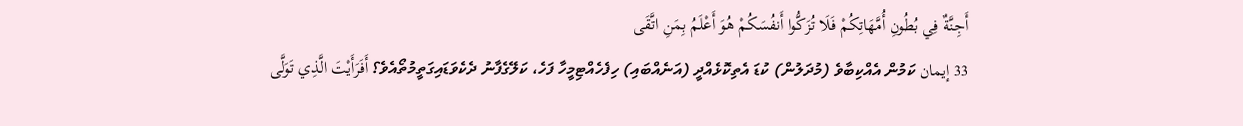أَجِنَّةٌ فِي بُطُونِ أُمَّهَاتِكُمْ فَلَا تُزَكُّوا أَنفُسَكُمْ هُوَ أَعْلَمُ بِمَنِ اتَّقَى
33 إيمان ކަމުން އެއްކިބާވެ (މުދަލުން) ކުޑަ އެތިކޮޅެއްދީ (އަނެއްބައި) ހިފެހެއްޓިމީހާ ފަހެ، ކަލޭގެފާނު ދެކެވަޑައިގަތީމުތޯއެވެ؟ أَفَرَأَيْتَ الَّذِي تَوَلَّى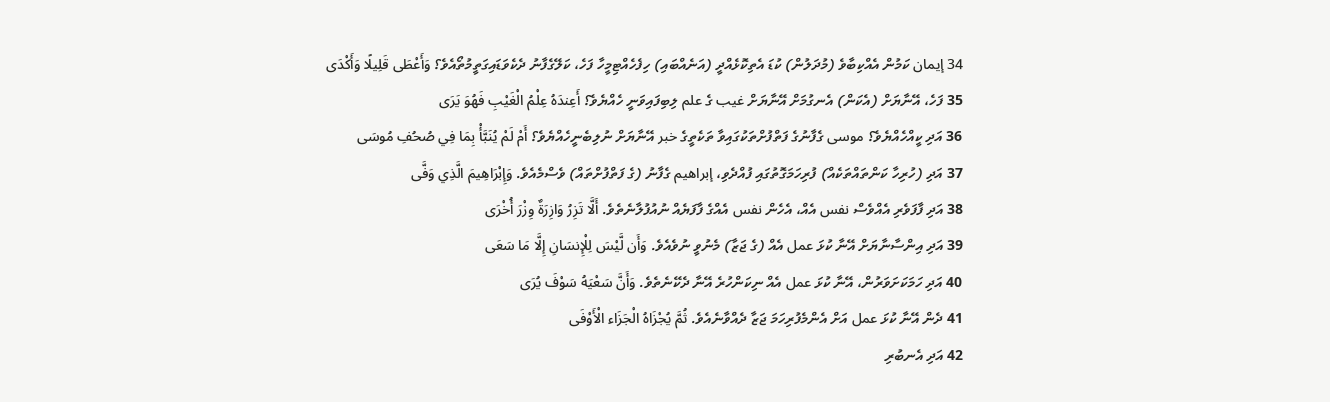34 إيمان ކަމުން އެއްކިބާވެ (މުދަލުން) ކުޑަ އެތިކޮޅެއްދީ (އަނެއްބައި) ހިފެހެއްޓިމީހާ ފަހެ، ކަލޭގެފާނު ދެކެވަޑައިގަތީމުތޯއެވެ؟ وَأَعْطَى قَلِيلًا وَأَكْدَى
35 ފަހެ، އޭނާޔަށް (އެކަން) އެނގުމަށް އޭނާޔަށް غيب ގެ علم ލިބިފައިވަނީ ހެއްޔެވެ؟ أَعِندَهُ عِلْمُ الْغَيْبِ فَهُوَ يَرَى
36 އަދި ކީއްހެއްޔެވެ؟ موسى ގެފާނުގެ ފަތްފުށްތަކުގައިވާ ތަކެތީގެ خبر އޭނާޔަށް ނުލިބެނީހެއްޔެވެ؟ أَمْ لَمْ يُنَبَّأْ بِمَا فِي صُحُفِ مُوسَى
37 އަދި (ހުރިހާ ކަންތައްތަކެއް) ފުރިހަމަގޮތުގައި ފުއްދެވި، إبراهيم ގެފާނު (ގެ ފަތްފުށްތައް) ވެސްމެއެވެ. وَإِبْرَاهِيمَ الَّذِي وَفَّى
38 އަދި ފާފަވެރި އެއްވެސް نفس އެއް، އެހެން نفس އެއްގެ ފާފަޔެއް ނުއުފުލާނެތެވެ. أَلَّا تَزِرُ وَازِرَةٌ وِزْرَ أُخْرَى
39 އަދި އިންސާނާޔަށް އޭނާ ކުޅަ عمل އެއް (ގެ ޖަޒާ) މެނުވީ ނުވެއެވެ. وَأَن لَّيْسَ لِلْإِنسَانِ إِلَّا مَا سَعَى
40 އަދި ހަމަކަށަވަރުން، އޭނާ ކުޅަ عمل އެއް ނިކަންހުރެ އޭނާ ދެކޭނެތެވެ. وَأَنَّ سَعْيَهُ سَوْفَ يُرَى
41 ދެން އޭނާ ކުޅަ عمل އަށް އެންމެފުރިހަމަ ޖަޒާ ދެއްވާނެއެވެ. ثُمَّ يُجْزَاهُ الْجَزَاء الْأَوْفَى
42 އަދި އެނބުރި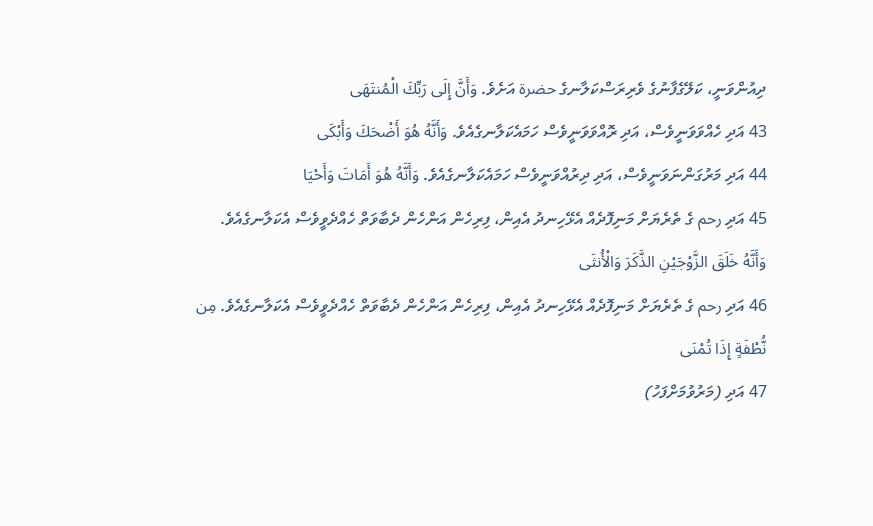ދިއުންވަނީ، ކަލޭގެފާނުގެ ވެރިރަސްކަލާނގެ حضرة އަށެވެ. وَأَنَّ إِلَى رَبِّكَ الْمُنتَهَى
43 އަދި ހެއްވަވަނީވެސް، އަދި ރޮއްވަވަނީވެސް ހަމައެކަލާނގެއެވެ. وَأَنَّهُ هُوَ أَضْحَكَ وَأَبْكَى
44 އަދި މަރުގަންނަވަނީވެސް، އަދި ދިރުއްވަނީވެސް ހަމައެކަލާނގެއެވެ. وَأَنَّهُ هُوَ أَمَاتَ وَأَحْيَا
45 އަދި رحم ގެ ތެރެޔަށް މަނިފޮދެއް އެޅޭހިނދު އެއިން، ފިރިހެން އަންހެން ދެބާވަތް ހެއްދެވީވެސް އެކަލާނގެއެވެ. وَأَنَّهُ خَلَقَ الزَّوْجَيْنِ الذَّكَرَ وَالْأُنثَى
46 އަދި رحم ގެ ތެރެޔަށް މަނިފޮދެއް އެޅޭހިނދު އެއިން، ފިރިހެން އަންހެން ދެބާވަތް ހެއްދެވީވެސް އެކަލާނގެއެވެ. مِن نُّطْفَةٍ إِذَا تُمْنَى
47 އަދި (މަރުވުމަށްފަހު)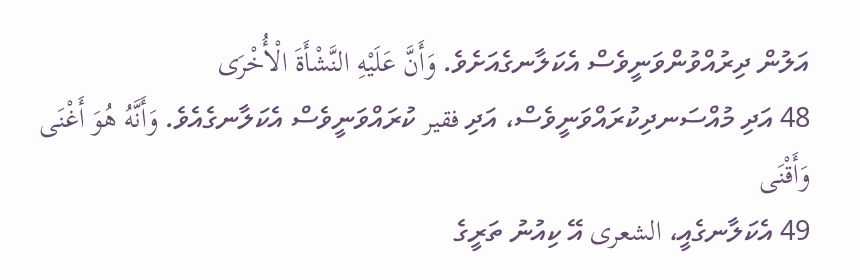އަލުން ދިރުއްވުންވަނީވެސް އެކަލާނގެއަށެވެ. وَأَنَّ عَلَيْهِ النَّشْأَةَ الْأُخْرَى
48 އަދި މުއްސަނދިކުރައްވަނީވެސް، އަދި فقير ކުރައްވަނީވެސް އެކަލާނގެއެވެ. وَأَنَّهُ هُوَ أَغْنَى وَأَقْنَى
49 އެކަލާނގެއީ، الشعرى އޭ ކިއުނު ތަރީގެ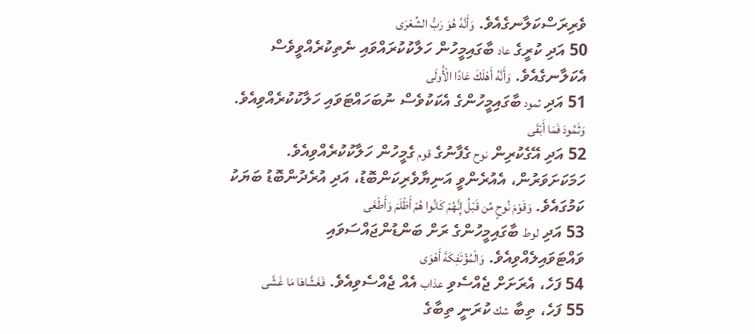ވެރިރަސްކަލާނގެއެވެ. وَأَنَّهُ هُوَ رَبُّ الشِّعْرَى
50 އަދި ކުރީގެ عاد ބާގައިމީހުން ހަލާކުކުރައްވައި ނެތިކުރެއްވީވެސް އެކަލާނގެއެވެ. وَأَنَّهُ أَهْلَكَ عَادًا الْأُولَى
51 އަދި ثمود ބާގައިމީހުންގެ އެކަކުވެސް ނުބަހައްޓަވައި ހަލާކުކުރެއްވިއެވެ. وَثَمُودَ فَمَا أَبْقَى
52 އަދި އޭގެކުރިން نوح ގެފާނުގެ قوم ގެމީހުން ހަލާކުކުރެއްވިއެވެ. ހަމަކަށަވަރުން، އެއުރެންވީ އަނިޔާވެރިކަންބޮޑު، އަދި އުރެދުންބޮޑު ބަޔަކު ކަމުގައެވެ. وَقَوْمَ نُوحٍ مِّن قَبْلُ إِنَّهُمْ كَانُوا هُمْ أَظْلَمَ وَأَطْغَى
53 އަދި لوط ބާގައިމީހުންގެ ރަށް ބަންޑުންޖައްސަވައި ވައްޓަވައިލެއްވިއެވެ. وَالْمُؤْتَفِكَةَ أَهْوَى
54 ފަހެ، އެރަށަށް ޖެއްސެވި عذاب އެއް ޖެއްސެވިއެވެ. فَغَشَّاهَا مَا غَشَّى
55 ފަހެ، ތިބާ شك ކުރަނީ ތިބާގެ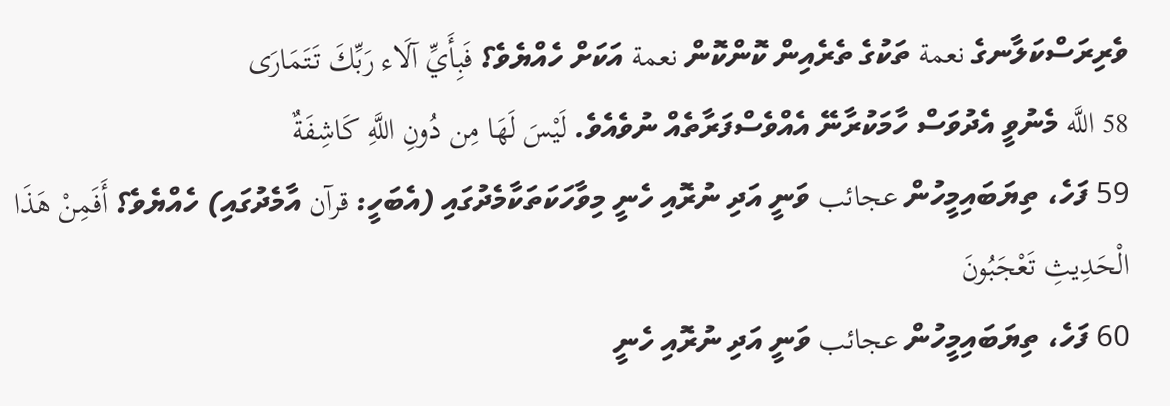ވެރިރަސްކަލާނގެ نعمة ތަކުގެ ތެރެއިން ކޮންކޮން نعمة އަކަށް ހެއްޔެވެ؟ فَبِأَيِّ آلَاء رَبِّكَ تَتَمَارَى
58 اللَّه މެނުވީ އެދުވަސް ހާމަކުރާނޭ އެއްވެސްފަރާތެއް ނުވެއެވެ. لَيْسَ لَهَا مِن دُونِ اللَّهِ كَاشِفَةٌ
59 ފަހެ، ތިޔަބައިމީހުން عجائب ވަނީ އަދި ނުރޮއި ހެނީ މިވާހަކަތަކާމެދުގައި (އެބަހީ: قرآن އާމެދުގައި) ހެއްޔެވެ؟ أَفَمِنْ هَذَا الْحَدِيثِ تَعْجَبُونَ
60 ފަހެ، ތިޔަބައިމީހުން عجائب ވަނީ އަދި ނުރޮއި ހެނީ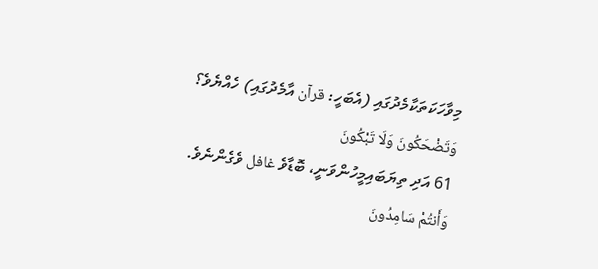މިވާހަކަތަކާމެދުގައި (އެބަހީ: قرآن އާމެދުގައި) ހެއްޔެވެ؟ وَتَضْحَكُونَ وَلَا تَبْكُونَ
61 އަދި ތިޔަބައިމީހުންވަނީ، ބޮޑާވެ غافل ވެގެންނެވެ. وَأَنتُمْ سَامِدُونَ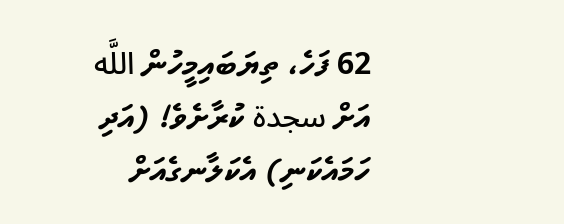62 ފަހެ، ތިޔަބައިމީހުން اللَّه އަށް سجدة ކުރާށެވެ! (އަދި ހަމައެކަނި) އެކަލާނގެއަށް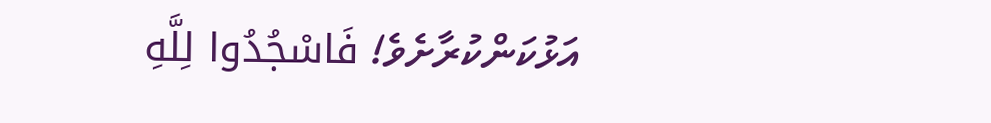އަޅުކަންކުރާށެވެ! فَاسْجُدُوا لِلَّهِ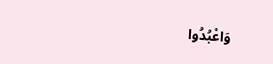وَاعْبُدُوا